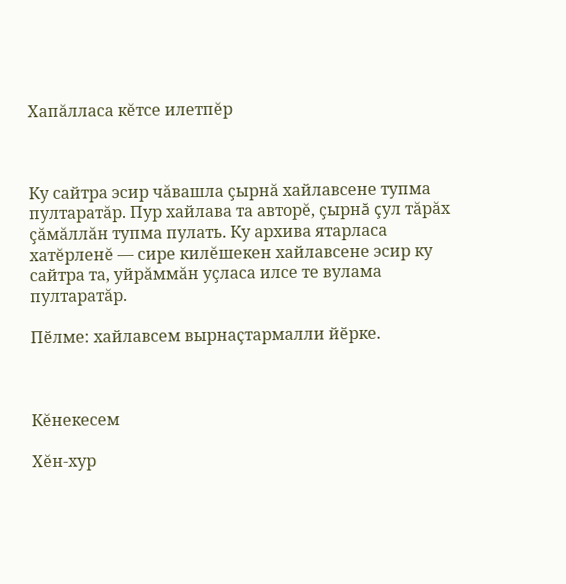Хапăлласа кĕтсе илетпĕр



Ку сайтра эсир чăвашла çырнă хайлавсене тупма пултаратăр. Пур хайлава та авторĕ, çырнă çул тăрăх çăмăллăн тупма пулать. Ку архива ятарласа хатĕрленĕ — сире килĕшекен хайлавсене эсир ку сайтра та, уйрăммăн уçласа илсе те вулама пултаратăр.

Пӗлме: хайлавсем вырнаҫтармалли йӗрке.



Кĕнекесем

Хĕн-хур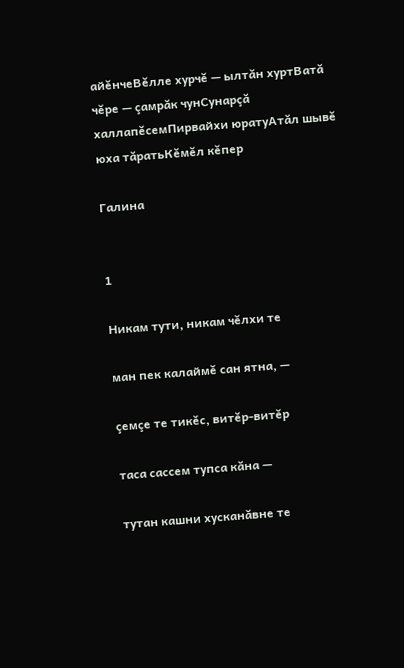айĕнчеВĕлле хурчĕ — ылтăн хуртВатă чĕре — çамрăк чунСунарçă халлапĕсемПирвайхи юратуАтăл шывĕ юха тăратьКĕмĕл кĕпер

Галина


1

Никам тути, никам чĕлхи те

ман пек калаймĕ сан ятна, —

çемçе те тикĕс, витĕр-витĕр

таса сассем тупса кăна —

тутан кашни хусканăвне те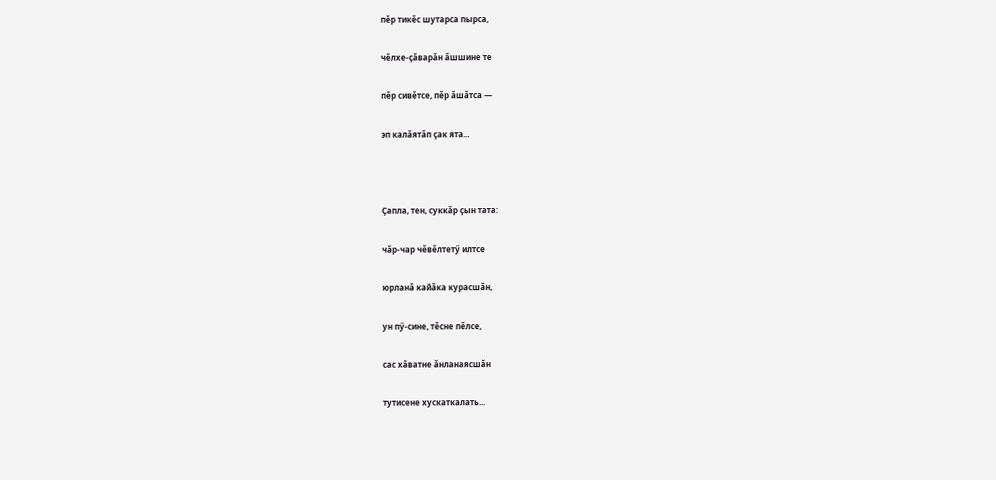пĕр тикĕс шутарса пырса,

чĕлхе-çăварăн ăшшине те

пĕр сивĕтсе, пĕр ăшăтса —

эп калăятăп çак ята...



Çапла, тен, суккăр çын тата:

чăр-чар чĕвĕлтетӳ илтсе

юрланă кайăка курасшăн,

ун пӳ-сине, тĕсне пĕлсе,

сас хăватне ăнланаясшăн

тутисене хускаткалать...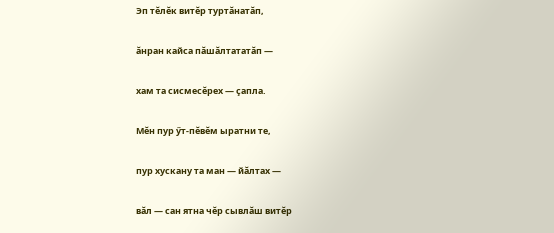Эп тĕлĕк витĕр туртăнатăп,

ăнран кайса пăшăлтататăп —

хам та сисмесĕрех — çапла.

Мĕн пур ӳт-пĕвĕм ыратни те,

пур хускану та ман — йăлтах —

вăл — сан ятна чĕр сывлăш витĕр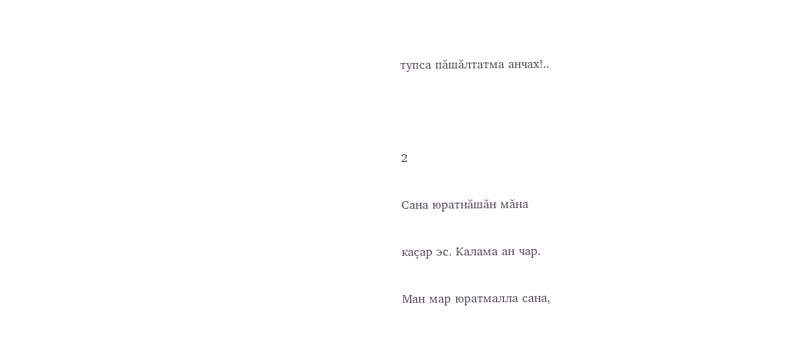тупса пăшăлтатма анчах!..



2

Сана юратнăшăн мăна

каçар эс. Калама ан чар.

Ман мар юратмалла сана,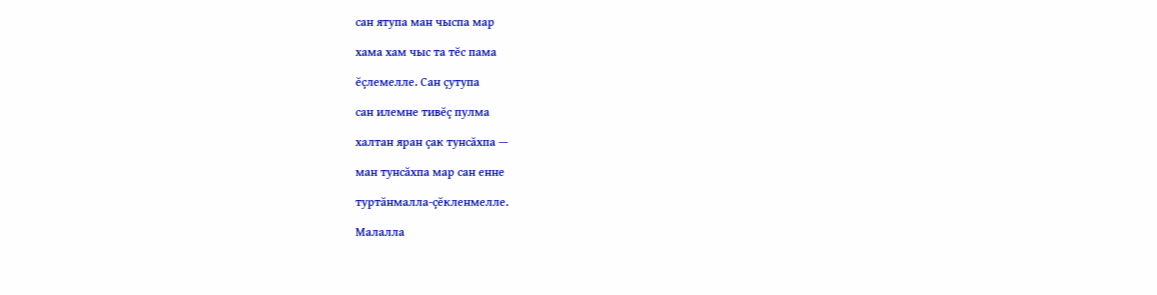сан ятупа ман чыспа мар

хама хам чыс та тĕс пама

ĕçлемелле. Сан çутупа

сан илемне тивĕç пулма

халтан яран çак тунсăхпа —

ман тунсăхпа мар сан енне

туртăнмалла-çĕкленмелле.

Малалла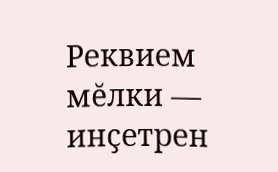Реквием мĕлки — инçетрен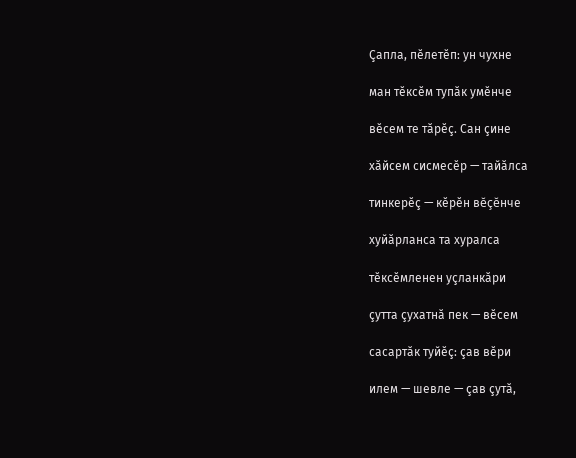Çапла, пĕлетĕп: ун чухне

ман тĕксĕм тупăк умĕнче

вĕсем те тăрĕç. Сан çине

хăйсем сисмесĕр — тайăлса

тинкерĕç — кĕрĕн вĕçĕнче

хуйăрланса та хуралса

тĕксĕмленен уçланкăри

çутта çухатнă пек — вĕсем

сасартăк туйĕç: çав вĕри

илем — шевле — çав çутă,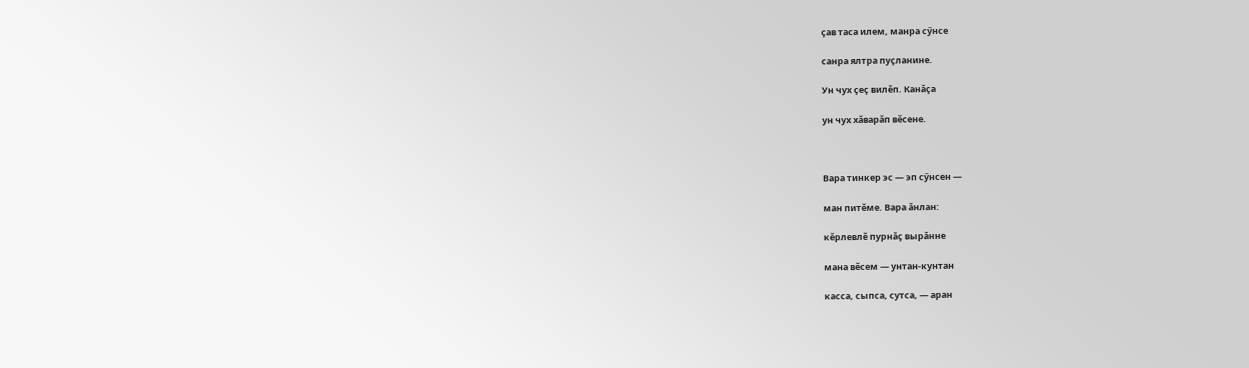çав таса илем, манра сӳнсе

санра ялтра пуçланине.

Ун чух çеç вилĕп. Канăçа

ун чух хăварăп вĕсене.



Вара тинкер эс — эп сӳнсен —

ман питĕме. Вара ăнлан:

кĕрлевлĕ пурнăç вырăнне

мана вĕсем — унтан-кунтан

касса, сыпса, сутса, — аран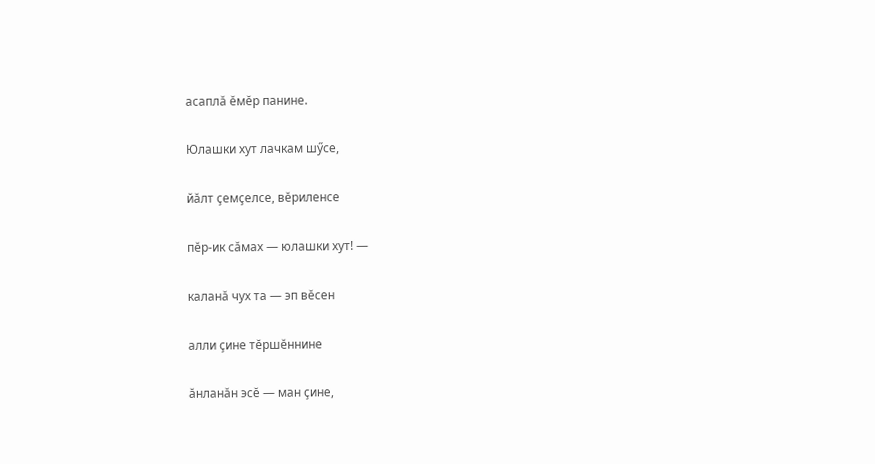асаплă ĕмĕр панине.

Юлашки хут лачкам шӳсе,

йăлт çемçелсе, вĕриленсе

пĕр-ик сăмах — юлашки хут! —

каланă чух та — эп вĕсен

алли çине тĕршĕннине

ăнланăн эсĕ — ман çине,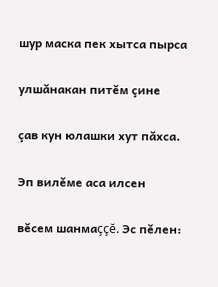шур маска пек хытса пырса

улшăнакан питĕм çине

çав кун юлашки хут пăхса.

Эп вилĕме аса илсен

вĕсем шанмаççĕ. Эс пĕлен: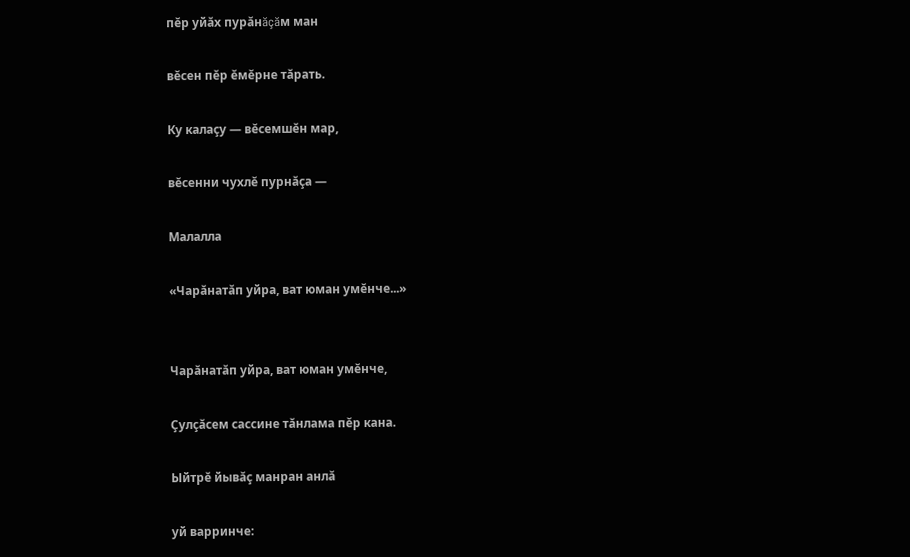пĕр уйăх пурăнăçăм ман

вĕсен пĕр ĕмĕрне тăрать.

Ку калаçу — вĕсемшĕн мар,

вĕсенни чухлĕ пурнăçа —

Малалла

«Чарăнатăп уйра, ват юман умĕнче...»


Чарăнатăп уйра, ват юман умĕнче,

Çулçăсем сассине тăнлама пĕр кана.

Ыйтрĕ йывăç манран анлă

уй варринче: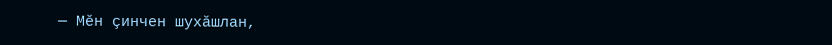— Мĕн çинчен шухăшлан,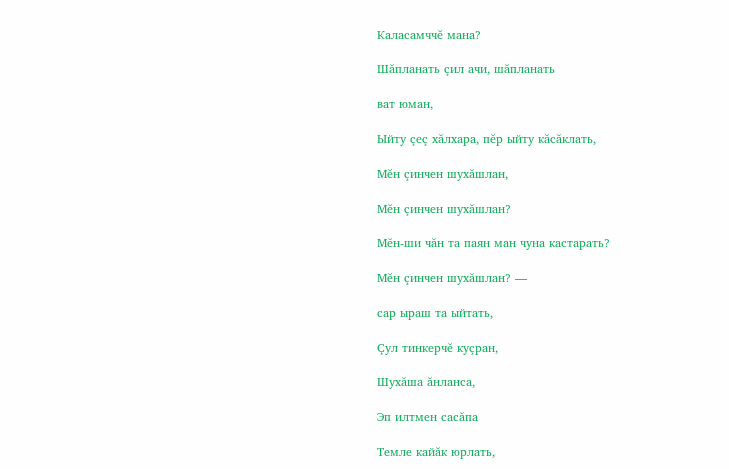Каласамччĕ мана?

Шăпланать çил ачи, шăпланать

ват юман,

Ыйту çеç хăлхара, пĕр ыйту кăсăклать,

Мĕн çинчен шухăшлан,

Мĕн çинчен шухăшлан?

Мĕн-ши чăн та паян ман чуна кастарать?

Мĕн çинчен шухăшлан? —

сар ыраш та ыйтать,

Çул тинкерчĕ куçран,

Шухăша ăнланса,

Эп илтмен сасăпа

Темле кайăк юрлать,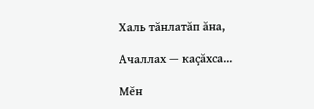Халь тăнлатăп ăна,

Ачаллах — каçăхса...

Мĕн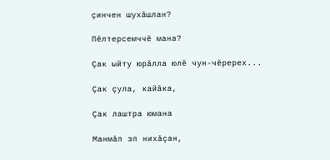çинчен шухăшлан?

Пĕлтерсемччĕ мана?

Çак ыйту юрăлла юлĕ чун-чĕререх...

Çак çула, кайăка,

Çак лаштра юмана

Манмăп эп нихăçан,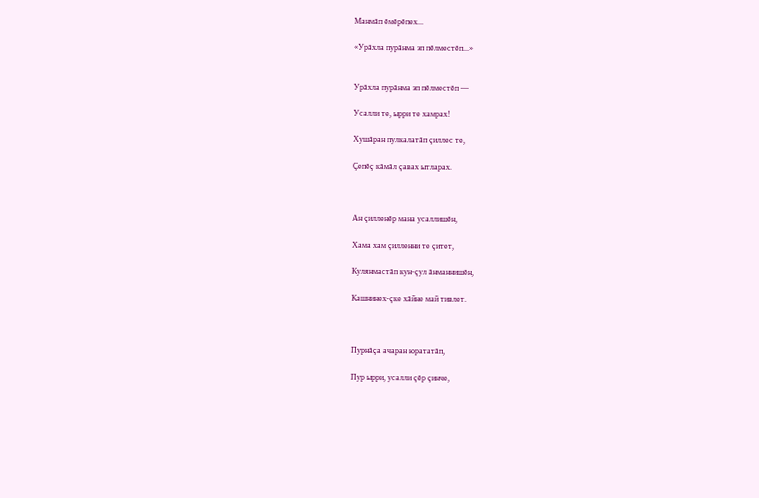Манмăп ĕмĕрĕпех...

«Урăхла пурăнма эп пĕлместĕп...»


Урăхла пурăнма эп пĕлместĕп —

Усалли те, ырри те хамрах!

Хушăран пулкалатăп çиллес те,

Çепĕç кăмăл çавах ытларах.



Ан çилленĕр мана усаллишĕн,

Хама хам çилленни те çитет,

Кулянмастăп кун-çул ăнманнишĕн,

Кашнинех-çке хăйне май тивлет.



Пурнăçа ачаран юрататăп,

Пур ырри, усалли çĕр çинче,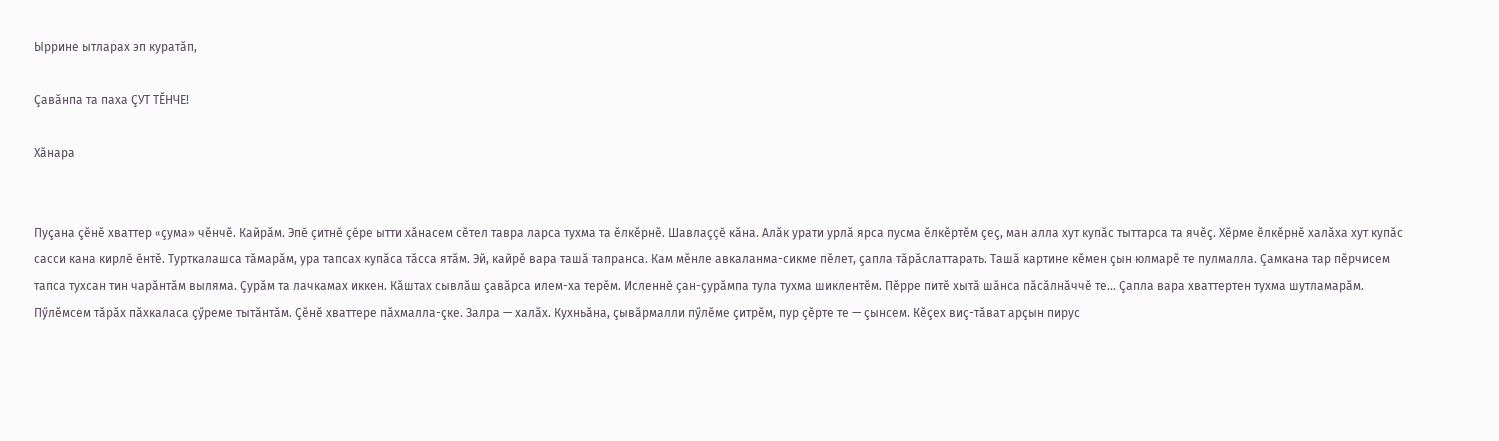Ыррине ытларах эп куратăп,

Çавăнпа та паха ÇУТ ТĔНЧЕ!

Хăнара


Пуçана çĕнĕ хваттер «çума» чĕнчĕ. Кайрăм. Эпĕ çитнĕ çĕре ытти хăнасем сĕтел тавра ларса тухма та ĕлкĕрнĕ. Шавлаççĕ кăна. Алăк урати урлă ярса пусма ĕлкĕртĕм çеç, ман алла хут купăс тыттарса та ячĕç. Хĕрме ĕлкĕрнĕ халăха хут купăс сасси кана кирлĕ ĕнтĕ. Турткалашса тăмарăм, ура тапсах купăса тăсса ятăм. Эй, кайрĕ вара ташă тапранса. Кам мĕнле авкаланма-сикме пĕлет, çапла тăрăслаттарать. Ташă картине кĕмен çын юлмарĕ те пулмалла. Çамкана тар пĕрчисем тапса тухсан тин чарăнтăм выляма. Çурăм та лачкамах иккен. Кăштах сывлăш çавăрса илем-ха терĕм. Исленнĕ çан-çурăмпа тула тухма шиклентĕм. Пĕрре питĕ хытă шăнса пăсăлнăччĕ те... Çапла вара хваттертен тухма шутламарăм. Пӳлĕмсем тăрăх пăхкаласа çӳреме тытăнтăм. Çĕнĕ хваттере пăхмалла-çке. Залра — халăх. Кухньăна, çывăрмалли пӳлĕме çитрĕм, пур çĕрте те — çынсем. Кĕçех виç-тăват арçын пирус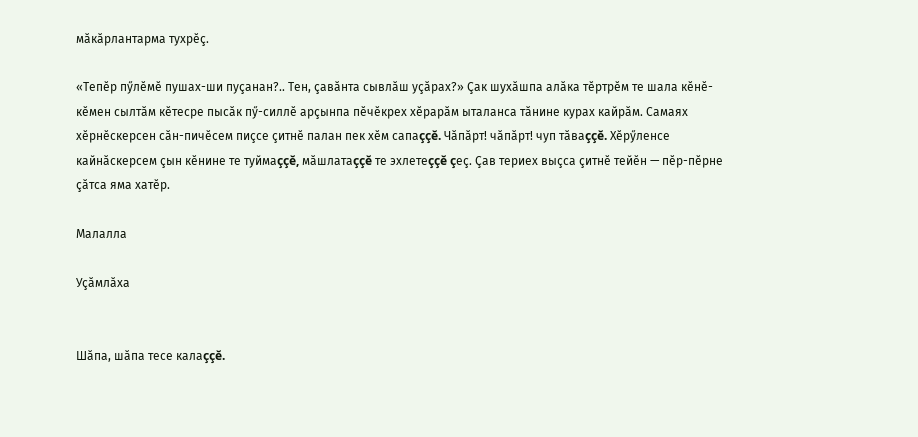мăкăрлантарма тухрĕç.

«Тепĕр пӳлĕмĕ пушах-ши пуçанан?.. Тен, çавăнта сывлăш уçăрах?» Çак шухăшпа алăка тĕртрĕм те шала кĕнĕ-кĕмен сылтăм кĕтесре пысăк пӳ-силлĕ арçынпа пĕчĕкрех хĕрарăм ыталанса тăнине курах кайрăм. Самаях хĕрнĕскерсен сăн-пичĕсем пиçсе çитнĕ палан пек хĕм сапаççĕ. Чăпăрт! чăпăрт! чуп тăваççĕ. Хĕрӳленсе кайнăскерсем çын кĕнине те туймаççĕ, мăшлатаççĕ те эхлетеççĕ çеç. Çав териех выçса çитнĕ тейĕн — пĕр-пĕрне çăтса яма хатĕр.

Малалла

Уçăмлăха


Шăпа, шăпа тесе калаççĕ.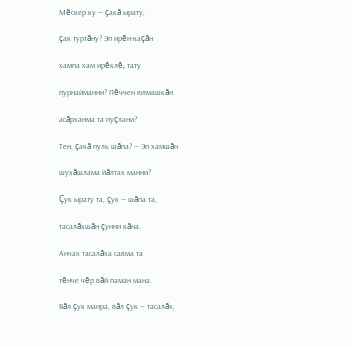Мĕскер ку — çакă ырату,

çак туртăну? Эп ирĕн-каçăн

хампа хам ирĕклĕ, тату

пурнайманни? Пĕччен юлмашкăн

асăрханма та пуçлани?

Тен, çакă пуль шăпа? — Эп хамшăн

шухăшлама йăлтах манни?

Çук ырату та, çук — шăпа та,

тасалăхшăн çунни кăна.

Анчах тасалăха савма та

тĕнче чĕр вăй паман мана.

Вăл çук манра, вăл çук — тасалăх,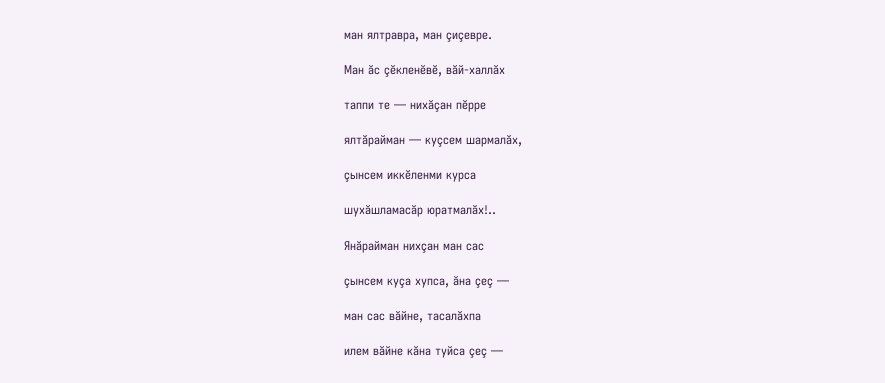ман ялтравра, ман çиçевре.

Ман ăс çĕкленĕвĕ, вăй-халлăх

таппи те — нихăçан пĕрре

ялтăрайман — куçсем шармалăх,

çынсем иккĕленми курса

шухăшламасăр юратмалăх!..

Янăрайман нихçан ман сас

çынсем куçа хупса, ăна çеç —

ман сас вăйне, тасалăхпа

илем вăйне кăна туйса çеç —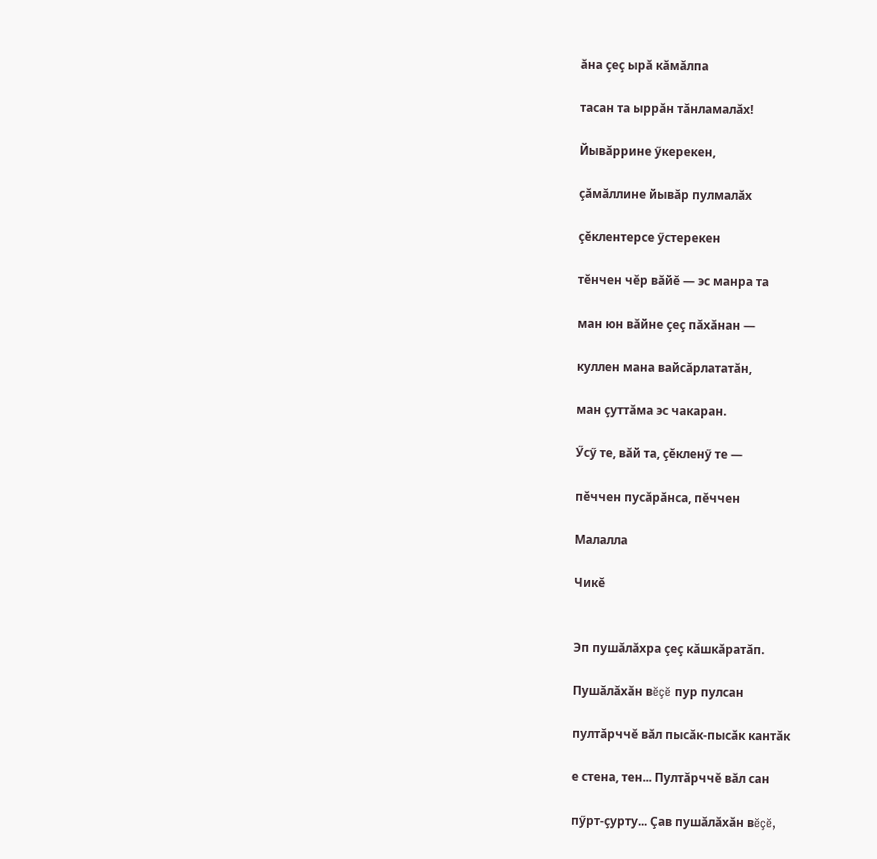ăна çеç ырă кăмăлпа

тасан та ыррăн тăнламалăх!

Йывăррине ӳкерекен,

çăмăллине йывăр пулмалăх

çĕклентерсе ӳстерекен

тĕнчен чĕр вăйĕ — эс манра та

ман юн вăйне çеç пăхăнан —

куллен мана вайсăрлататăн,

ман çуттăма эс чакаран.

Ӳсӳ те, вăй та, çĕкленӳ те —

пĕччен пусăрăнса, пĕччен

Малалла

Чикĕ


Эп пушăлăхра çеç кăшкăратăп.

Пушăлăхăн вĕçĕ пур пулсан

пултăрччĕ вăл пысăк-пысăк кантăк

е стена, тен... Пултăрччĕ вăл сан

пӳрт-çурту... Çав пушăлăхăн вĕçĕ,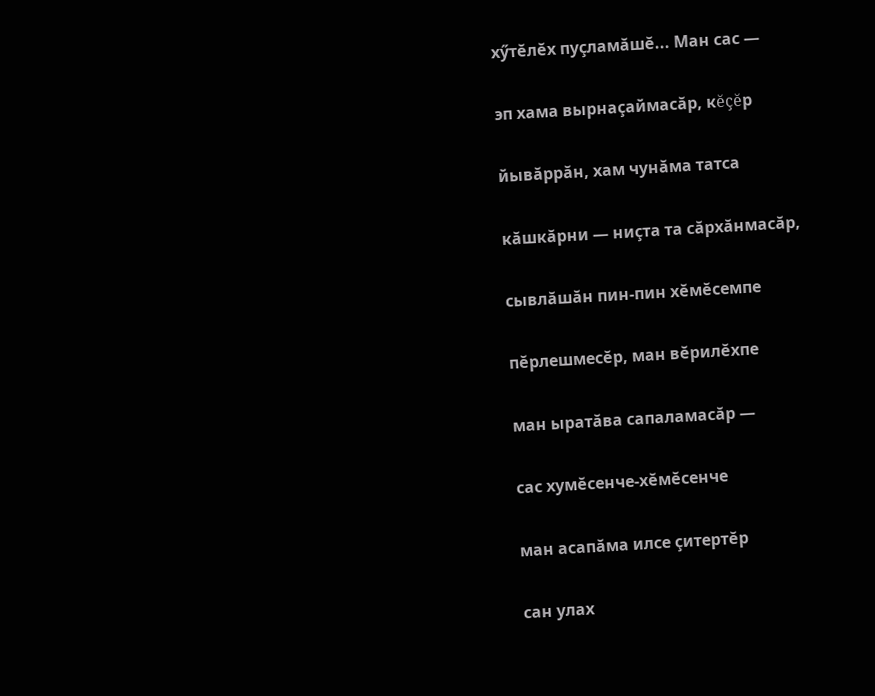хӳтĕлĕх пуçламăшĕ... Ман сас —

эп хама вырнаçаймасăр, кĕçĕр

йывăррăн, хам чунăма татса

кăшкăрни — ниçта та сăрхăнмасăр,

сывлăшăн пин-пин хĕмĕсемпе

пĕрлешмесĕр, ман вĕрилĕхпе

ман ыратăва сапаламасăр —

сас хумĕсенче-хĕмĕсенче

ман асапăма илсе çитертĕр

сан улах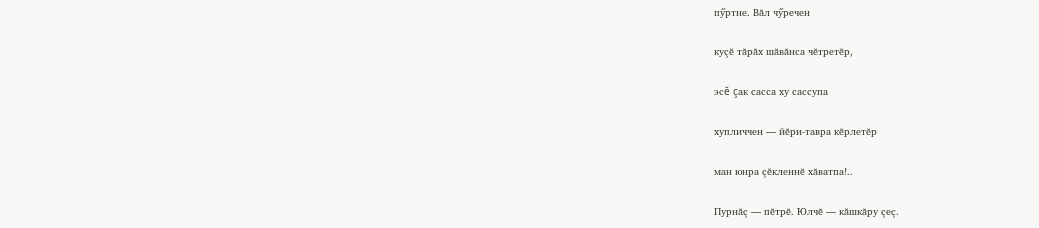пӳртне. Вăл чӳречен

куçĕ тăрăх шăвăнса чĕтретĕр,

эсĕ çак сасса ху сассупа

хупличчен — йĕри-тавра кĕрлетĕр

ман юнра çĕкленнĕ хăватпа!..

Пурнăç — пĕтрĕ. Юлчĕ — кăшкăру çеç.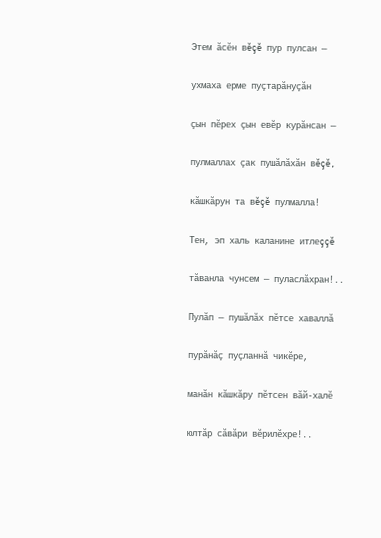Этем ăсĕн вĕçĕ пур пулсан —

ухмаха ерме пуçтарăнуçăн

çын пĕрех çын евĕр курăнсан —

пулмаллах çак пушăлăхăн вĕçĕ,

кăшкăрун та вĕçĕ пулмалла!

Тен, эп халь каланине итлеççĕ

тăванла чунсем — пуласлăхран!..

Пулăп — пушăлăх пĕтсе хаваллă

пурăнăç пуçланнă чикĕре,

манăн кăшкăру пĕтсен вăй-халĕ

юлтăр сăвăри вĕрилĕхре!..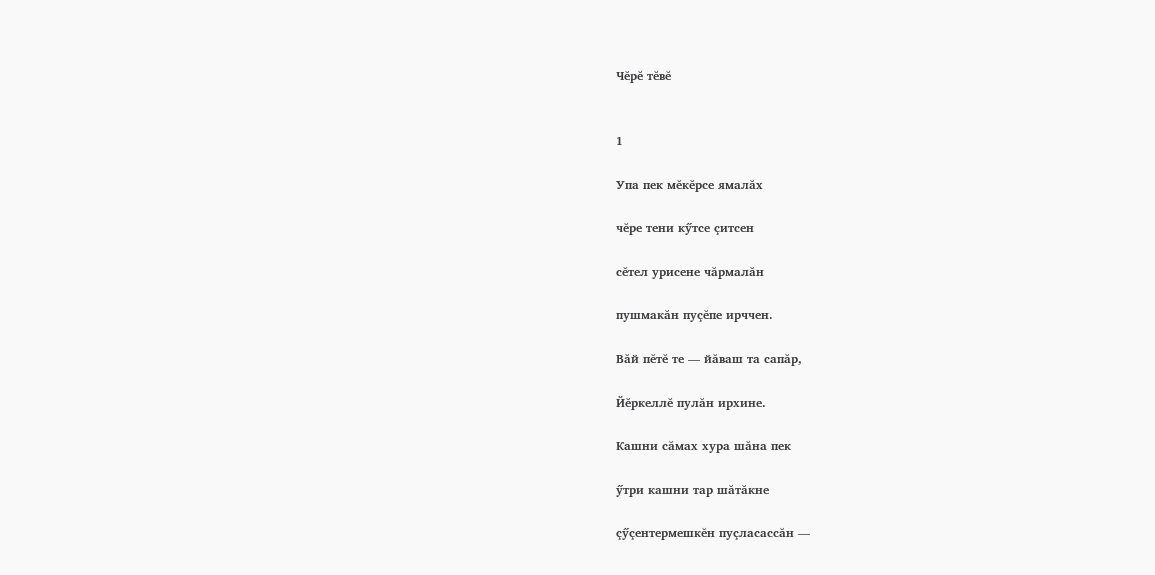Чĕрĕ тĕвĕ


1

Упа пек мĕкĕрсе ямалăх

чĕре тени кӳтсе çитсен

сĕтел урисене чăрмалăн

пушмакăн пуçĕпе ирччен.

Вăй пĕтĕ те — йăваш та сапăр,

Йĕркеллĕ пулăн ирхине.

Кашни сăмах хура шăна пек

ӳтри кашни тар шăтăкне

çӳçентермешкĕн пуçласассăн —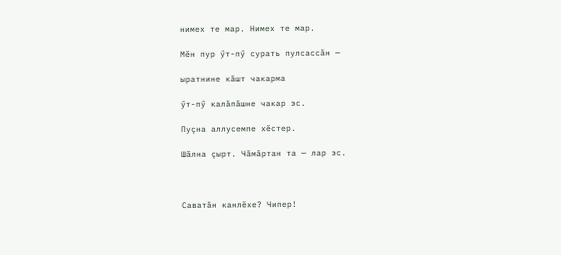нимех те мар. Нимех те мар.

Мĕн пур ӳт-пӳ сурать пулсассăн —

ыратнине кăшт чакарма

ӳт-пӳ калăпăшне чакар эс.

Пуçна аллусемпе хĕстер.

Шăлна çырт. Чăмăртан та — лар эс.



Саватăн канлĕхе? Чипер!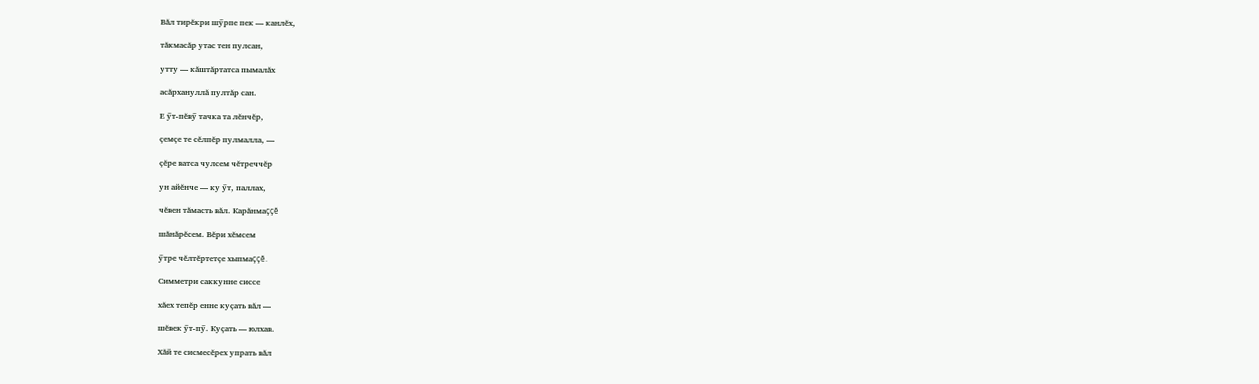Вăл тирĕкри шӳрпе пек — канлĕх,

тăкмасăр утас тен пулсан,

утту — кăштăртатса пымалăх

асăрхануллă пултăр сан.

Е ӳт-пĕвӳ тачка та лĕнчĕр,

çемçе те сĕлпĕр пулмалла, —

çĕре ватса чулсем чĕтреччĕр

ун айĕнче — ку ӳт, паллах,

чĕвен тăмасть вăл. Карăнмаççĕ

шăнăрĕсем. Вĕри хĕмсем

ӳтре чĕлтĕртетçе хыпмаççĕ.

Симметри саккунне сиссе

хăех тепĕр енне куçать вăл —

шĕвек ӳт-пӳ. Куçать — юлхав.

Хăй те сисмесĕрех упрать вăл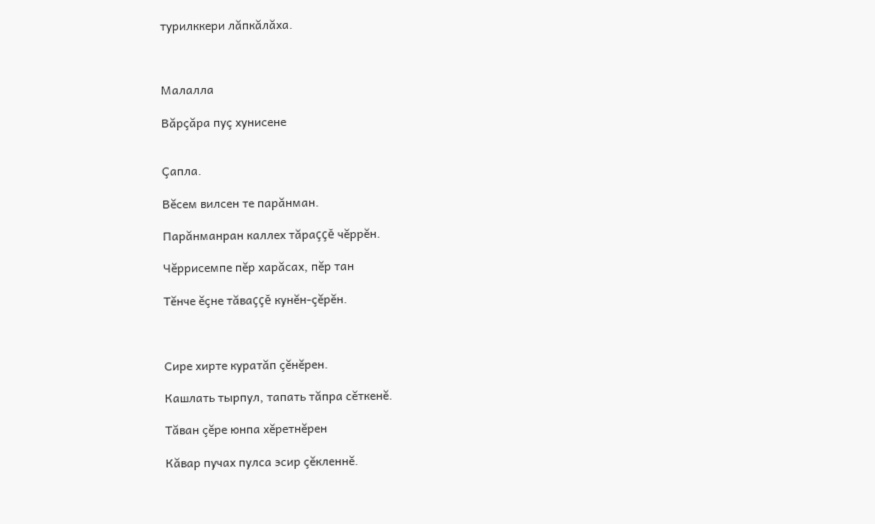турилккери лăпкăлăха.



Малалла

Вăрçăра пуç хунисене


Çапла.

Вĕсем вилсен те парăнман.

Парăнманран каллех тăраççĕ чĕррĕн.

Чĕррисемпе пĕр харăсах, пĕр тан

Тĕнче ĕçне тăваççĕ кунĕн-çĕрĕн.



Сире хирте куратăп çĕнĕрен.

Кашлать тырпул, тапать тăпра сĕткенĕ.

Тăван çĕре юнпа хĕретнĕрен

Кăвар пучах пулса эсир çĕкленнĕ.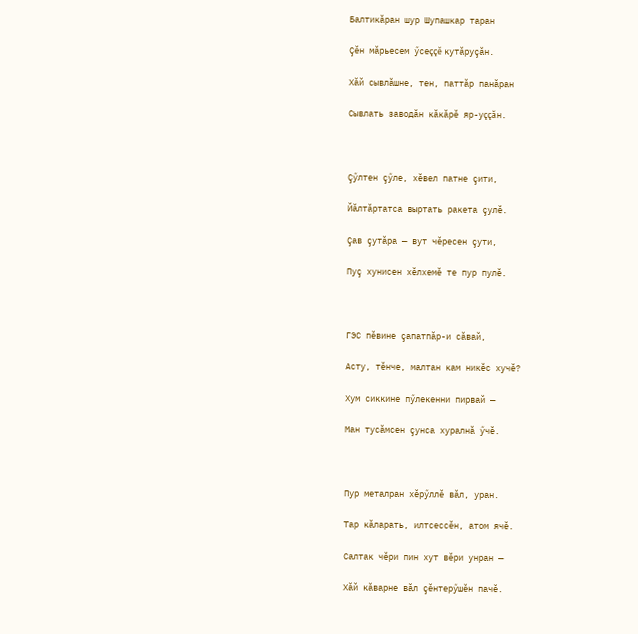Балтикăран шур Шупашкар таран

Çĕн мăрьесем ӳсеççĕ кутăруçăн.

Хăй сывлăшне, тен, паттăр панăран

Сывлать заводăн кăкăрĕ яр-уççăн.



Çӳлтен çӳле, хĕвел патне çити,

Йăлтăртатса выртать ракета çулĕ.

Çав çутăра — вут чĕресен çути,

Пуç хунисен хĕлхемĕ те пур пулĕ.



ГЭС пĕвине çапатпăр-и сăвай,

Асту, тĕнче, малтан кам никĕс хучĕ?

Хум сиккине пӳлекенни пирвай —

Ман тусăмсен çунса хуралнă ӳчĕ.



Пур металран хĕрӳллĕ вăл, уран.

Тар кăларать, илтсессĕн, атом ячĕ.

Салтак чĕри пин хут вĕри унран —

Хăй кăварне вăл çĕнтерӳшĕн пачĕ.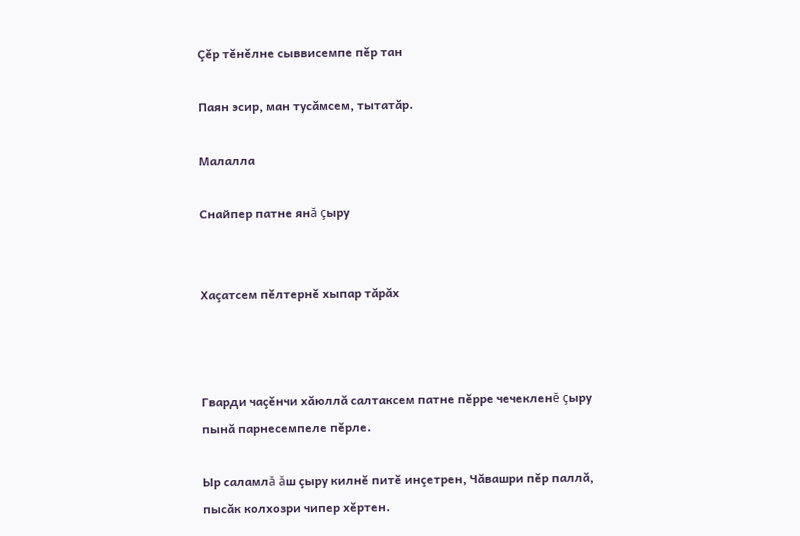Çĕр тĕнĕлне сыввисемпе пĕр тан

Паян эсир, ман тусăмсем, тытатăр.

Малалла

Снайпер патне янă çыру


Хаçатсем пĕлтернĕ хыпар тăрăх



Гварди чаçĕнчи хăюллă салтаксем патне пĕрре чечекленĕ çыру пынă парнесемпеле пĕрле.

Ыр саламлă ăш çыру килнĕ питĕ инçетрен, Чăвашри пĕр паллă, пысăк колхозри чипер хĕртен.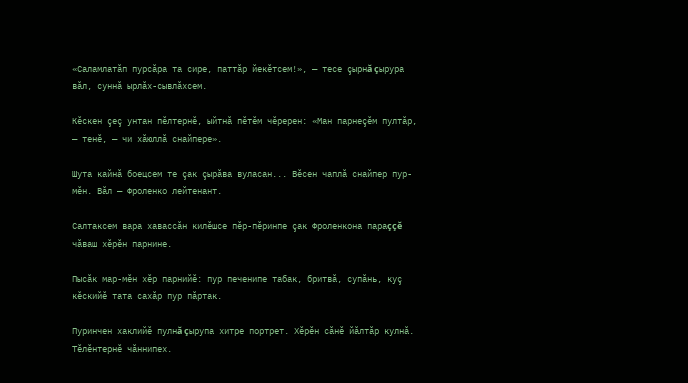«Саламлатăп пурсăра та сире, паттăр йекĕтсем!», — тесе çырнă çырура вăл, суннă ырлăх-сывлăхсем.

Кĕскен çеç унтан пĕлтернĕ, ыйтнă пĕтĕм чĕререн: «Ман парнеçĕм пултăр, — тенĕ, — чи хăюллă снайпере».

Шута кайнă боецсем те çак çырăва вуласан... Вĕсен чаплă снайпер пур-мĕн. Вăл — Фроленко лейтенант.

Салтаксем вара хавассăн килĕшсе пĕр-пĕринпе çак Фроленкона параççĕ чăваш хĕрĕн парнине.

Пысăк мар-мĕн хĕр парнийĕ: пур печенипе табак, бритвă, супăнь, куç кĕскийĕ тата сахăр пур пăртак.

Пуринчен хаклийĕ пулнă çырупа хитре портрет. Хĕрĕн сăнĕ йăлтăр кулнă. Тĕлĕнтернĕ чăннипех.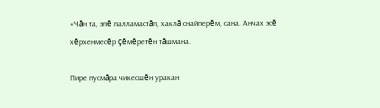«Чăн та, эпĕ палламастăп, хаклă снайперĕм, сана. Анчах эсĕ хĕрхенмесĕр çĕмĕретĕн тăшмана.

Пире пусмăра чикесшĕн уракан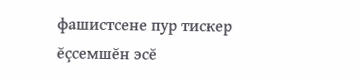фашистсене пур тискер ĕçсемшĕн эсĕ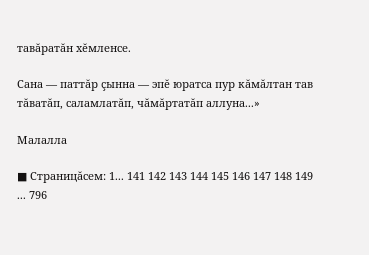тавăратăн хĕмленсе.

Сана — паттăр çынна — эпĕ юратса пур кăмăлтан тав тăватăп, саламлатăп, чăмăртатăп аллуна...»

Малалла

■ Страницăсем: 1... 141 142 143 144 145 146 147 148 149 ... 796